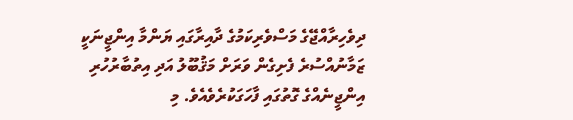ދިވެހިރާއްޖޭގެ މަސްވެރިކަމުގެ ދާއިރާގައި ޔަންމާ އިންޖީނަކީ ޒަމާނުއްސުރެ ފެށިގެން ވަރަށް މަޤުބޫލު އަދި އިތުބާރުހުރި އިންޖީނެއްގެ ގޮތުގައި ފާހަގަކުރެވެއެވެ. މި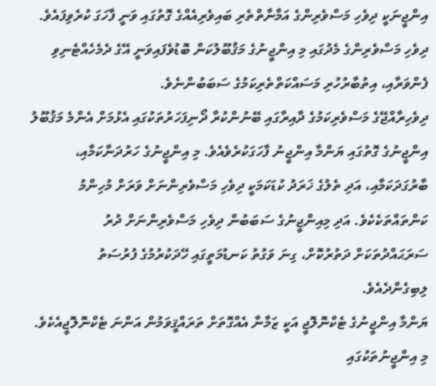އިންޖީނަކީ ދިވެހި މަސްވެރިންގެ އަމާނާތްތެރި ބައިވެރިއެއްގެ ގޮތުގައި ވަނީ ފާހަގަ ކުރެވިފައެވެ. ދިވެހި މަސްވެރިންގެ މެދުގައި މި އިންޖީނުގެ މަޤުބޫލުކަން ބޮޑުވެފައިވަނީ އޭގެ ދެމެހެއްޓެނިވި ފެންވަރާއި، އިތުބާރުހުރި މަސައްކަތްތެރިކަމުގެ ސަބަބުންނެވެ.
ދިވެހިރާއްޖޭގެ މަސްވެރިކަމުގެ ދާއިރާގައި ބޭނުންކުރާ ދޯނިފަހަރުތަކުގައި އެޅުމަށް އެންމެ މަޤުބޫލު އިންޖީނުގެ ގޮތުގައި ޔަންމާ އިންޖީނު ފާހަގަކުރެވެއެވެ. މި އިންޖީނުގެ ހަރުދަނާކަމާއި، ބާރުގަދަކަމާއި، އަދި ތެލުގެ ޚަރަދު ކުޑަކަމަކީ ދިވެހި މަސްވެރިންނަށް ވަރަށް މުހިންމު ކަންތައްތަކެކެވެ. އަދި މިއިންޖީނުގެ ސަބަބުން ދިވެހި މަސްވެރިންނަށް ދުރު ސަރަޙައްދުތަކަށް ދަތުރުކޮށް، ގިނަ ވަގުތު ކަނޑުމަތީގައި ހޭދަކުރުމުގެ ފުރުސަތު ލިބިގެންދެއެވެ.
ޔަންމާ އިންޖީނުގެ ޓެކްނޮލޮޖީ އަކީ ޒަމާނާ އެއްގޮތަށް ތަރައްޤީވަމުން އަންނަ ޓެކްނޮލޮޖީއެކެވެ. މި އިންޖީނުތަކުގައި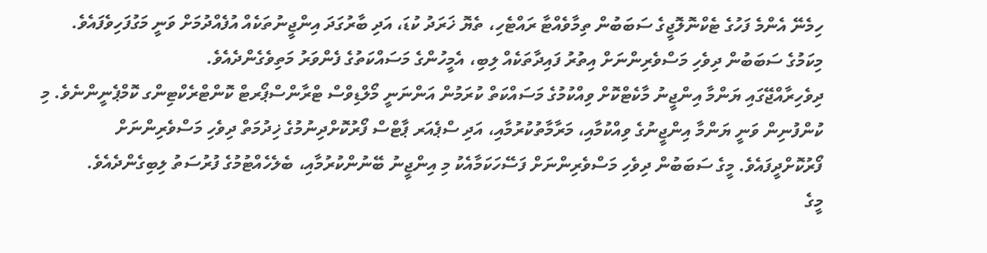ހިމެނޭ އެންމެ ފަހުގެ ޓެކްނޮލޮޖީގެ ސަބަބުން ތިމާވެއްޓާ ރައްޓެހި، ތެޔޮ ޚަރަދު ކުޑަ، އަދި ބާރުގަދަ އިންޖީނުތަކެއް އުފެއްދުމަށް ވަނީ މަގުފަހިވެފައެވެ. މިކަމުގެ ސަބަބުން ދިވެހި މަސްވެރިންނަށް އިތުރު ފައިދާތަކެއް ލިބި، އެމީހުންގެ މަސައްކަތުގެ ފެންވަރު މަތިވެގެންދެއެވެ.
ދިވެހިރާއްޖޭގައި ޔަންމާ އިންޖީނު މާކެޓްކޮށް ވިއްކުމުގެ މަސައްކަތް ކުރަމުން އަންނަނީ މޯލްޑިވްސް ޓްރާންސްޕޯރޓް ކޮންޓްރެކްޓިންގ ކޮމްޕެނީންނެވެ. މި ކުންފުނިން ވަނީ ޔަންމާ އިންޖީނުގެ ވިއްކުމާއި، މަރާމާތުކުރުމާއި، އަދި ސްޕެއަރ ޕާޓްސް ފޯރުކޮށްދިނުމުގެ ޚިދުމަތް ދިވެހި މަސްވެރިންނަށް ފޯރުކޮށްދީފައެވެ. މީގެ ސަބަބުން ދިވެހި މަސްވެރިންނަށް ފަސޭހަކަމާއެކު މި އިންޖީނު ބޭނުންކުރުމާއި، ބެލެހެއްޓުމުގެ ފުރުސަތު ލިބިގެންދެއެވެ.
މީގެ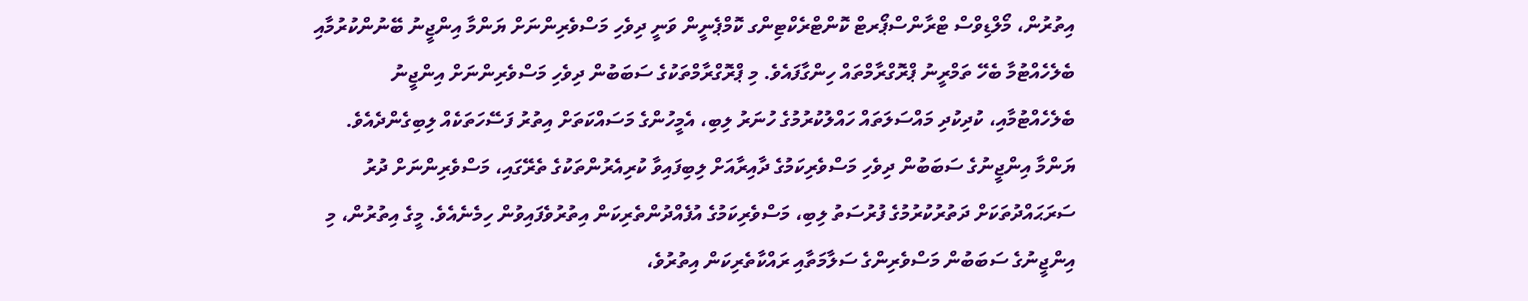އިތުރުން، މޯލްޑިވްސް ޓްރާންސްޕޯރޓް ކޮންޓްރެކްޓިންގ ކޮމްޕެނީން ވަނީ ދިވެހި މަސްވެރިންނަށް ޔަންމާ އިންޖީނު ބޭނުންކުރުމާއި ބެލެހެއްޓުމާ ބެހޭ ތަމްރީނު ޕްރޮގްރާމްތައް ހިންގާފައެވެ. މި ޕްރޮގްރާމްތަކުގެ ސަބަބުން ދިވެހި މަސްވެރިންނަށް އިންޖީނު ބެލެހެއްޓުމާއި، ކުދިކުދި މައްސަލަތައް ހައްލުކުރުމުގެ ހުނަރު ލިބި، އެމީހުންގެ މަސައްކަތަށް އިތުރު ފަސޭހަތަކެއް ލިބިގެންދެއެވެ.
ޔަންމާ އިންޖީނުގެ ސަބަބުން ދިވެހި މަސްވެރިކަމުގެ ދާއިރާއަށް ލިބިފައިވާ ކުރިއެރުންތަކުގެ ތެރޭގައި، މަސްވެރިންނަށް ދުރު ސަރަޙައްދުތަކަށް ދަތުރުކުރުމުގެ ފުރުސަތު ލިބި، މަސްވެރިކަމުގެ އުފެއްދުންތެރިކަން އިތުރުވެފައިވުން ހިމެނެއެވެ. މީގެ އިތުރުން، މި އިންޖީނުގެ ސަބަބުން މަސްވެރިންގެ ސަލާމަތާއި ރައްކާތެރިކަން އިތުރުވެ،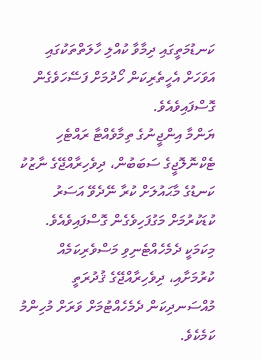ކަނޑުމަތީގައި ދިމާވާ ކުއްލި ހާލަތްތަކުގައި އަވަހަށް އެހީތެރިކަން ހޯދުމަށް ފަސޭހަވެގެން ގޮސްފައިވެއެވެ.
ޔަންމާ އިންޖީނުގެ ތިމާވެއްޓާ ރައްޓެހި ޓެކްނޮލޮޖީގެ ސަބަބުން، ދިވެހިރާއްޖޭގެ ނާޒުކު ކަނޑުގެ މާޙައުލަށް ކުރާ ނޭދެވޭ އަސަރު ކުޑަކުރުމަށް މަގުފަހިވެގެން ގޮސްފައިވެއެވެ. މިކަމަކީ ދެމެހެއްޓެނިވި މަސްވެރިކަމެއް ކުރުމަށާއި، ދިވެހިރާއްޖޭގެ ޤުދުރަތީ މުއްސަނދިކަން ދެމެހެއްޓުމަށް ވަރަށް މުހިންމު ކަމެކެވެ.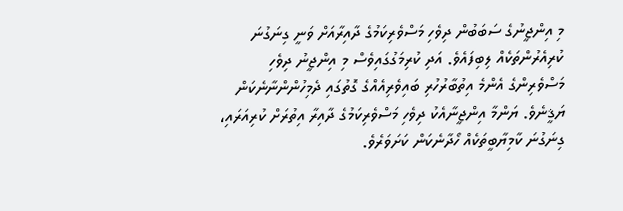މި އިންޖީނުގެ ސަބަބުން ދިވެހި މަސްވެރިކަމުގެ ދާއިރާއަށް ވަނީ ގިނަގުނަ ކުރިއެރުންތަކެއް ލިބިފައެވެ. އަދި ކުރިމަގުގައިވެސް މި އިންޖީނު ދިވެހި މަސްވެރިންގެ އެންމެ އިތުބާރުހުރި ބައިވެރިއެއްގެ ގޮތުގައި ދެމިހުންންނާނެކަން ޔަޤީނެވެ. ޔަންމާ އިންޖީނާއެކު ދިވެހި މަސްވެރިކަމުގެ ދާއިރާ އިތުރަށް ކުރިއަރައި، ގިނަގުނަ ކާމިޔާބީތަކެއް ހޯދާނެކަން ކަށަވަރެވެ.